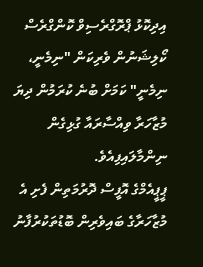އިދިކޮޅު ޕްރޮގްރެސިވް ކޮންގްރެސް ކޯލިޝަނުން ވެރިކަން "ނިމެނީ، ނިމެނީ" ކަމަށް ބުނެ ކުރަމުން ދިޔަ މުޒާހަރާ ވިއްސާރައާ ގުޅިގެން ނިންމާލައިފިއެވެ.
ޕީޕީއެމްގެ އޮފީސް ދޮރުމަތިން ފެށި އެ މުޒާހަރާގެ ބައިވެރިން ބޮޑުތަކުރުފާނު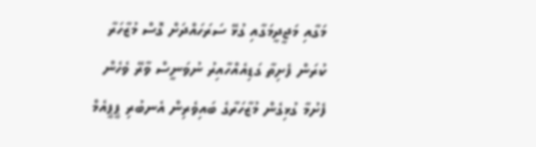މަގާއި މަޖީދީމަގާއި ގުޅޭ ސަރަހައްދަށް ގޮސް މުޒާހަރާ ކުރަން ފެށިތާ ގަޑިއެއްހާއިރު ނުވަނީސް ވާރޭ ވެހެން ފެށުމާ ގުޅިގެން މުޒާހަރާގެ ބައިވެރިން އެނބުރި ޕީޕީއެމް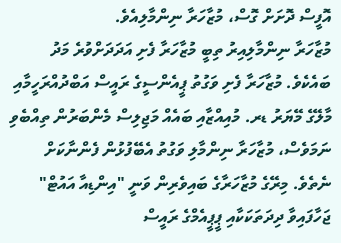އޮފީސް ދޮށަށް ގޮސް، މުޒާހަރާ ނިންމާލިއެވެ.
މުޒާހަރާ ނިންމާލިއިރު ތިބީ މުޒާހަރާ ފެށި އަދަދަށްވުރެ މަދު ބައެކެވެ. މުޒާހަރާ ފެށި ވަގުތު ޕީއެންސީގެ ރައީސް އަބްދުއްރަހީމާއި މާލޭގެ މޭޔަރު ޑރ. މުއިއްޒާއި ބައެއް މަޖިލިސް މެންބަރުން ތިއްބެވި ނަމަވެސް، މުޒާހަރާ ނިންމާލި ވަގުތު އެބޭފުޅުން ފެންނާކަށް ނެތެވެ. މިރޭގެ މުޒާހަރާގެ ބައިވެރިން ވަނީ "އިންޑިއާ އައުޓް" ޖަހާފައިވާ ދިދަތަކަކާއި ޕީޕީއެމްގެ ރައީސް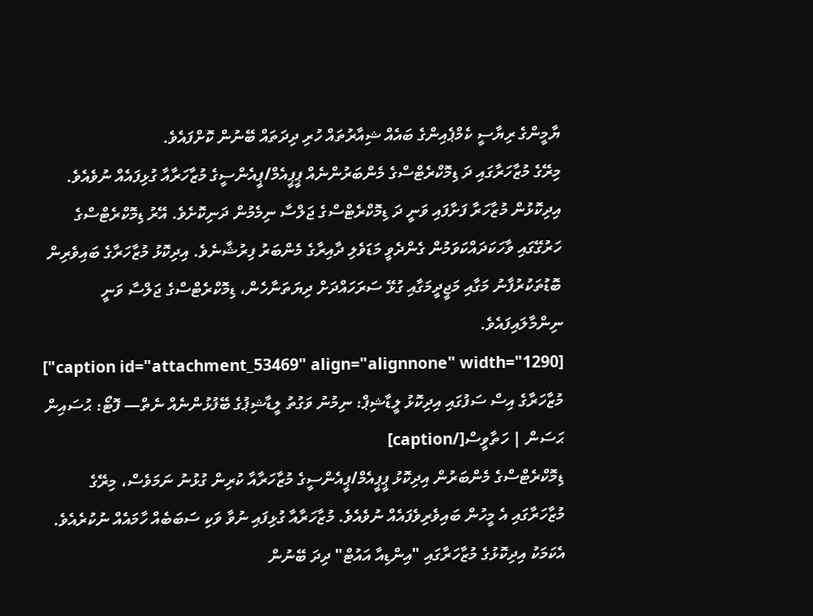ޔާމީންގެ ރިޔާސީ ކެމްޕެއިންގެ ބައެއް ޝިއާރުތައް ހުރި ދިދަތައް ބޭނުން ކޮށްފައެވެ.
މިރޭގެ މުޒާހަރާގައި ދަ ޑިމޮކްރެޓްސްގެ މެންބަރުންނެއް ޕީޕީއެމް/ޕީއެންސީގެ މުޒާހަރާއާ ގުޅިފައެއް ނުވެއެވެ. އިދިކޮޅުން މުޒާހަރާ ފަށާފައި ވަނީ ދަ ޑިމޮކްރެޓްސްގެ ޖަލްސާ ނިމެމުން ދަނިކޮށެވެ. އޭރު ޑިމޮކްރެޓްސްގެ ހަރުގޭގައި ވާހަކަދައްކަވަމުން ގެންދެވީ މަޑަވެލި ދާއިރާގެ މެންބަރު ފިރުޝާނެވެ. އިދިކޮޅު މުޒާހަރާގެ ބައިވެރިން ބޮޑުތަކުރުފާނު މަގާއި މަޖީދީމަގާއި ގުޅޭ ސަރަހައްދަށް ދިޔަތަނާހެން، ޑިމޮކްރެޓްސްގެ ޖަލްސާ ވަނީ ނިންމާލައިފައެވެ.
[caption id="attachment_53469" align="alignnone" width="1290"] މުޒާހަރާގެ އިސް ސަފުގައި އިދިކޮޅު ލީޑާޝިޕް: ނިމުނު ވަގުތު ލީޑާޝިޕުގެ ބޭފުޅުންނެއް ނެތް— ފޮޓޯ: ޙުސައިން ޙަސަން | ހަތާވީސް[/caption]
ޑިމޮކްރެޓްސްގެ މެންބަރުން އިދިކޮޅު ޕީޕީއެމް/ޕީއެންސީގެ މުޒާހަރާއާ ކުރިން ގުޅުނު ނަމަވެސް، މިރޭގެ މުޒާހަރާގައި އެ މީހުން ބައިވެރިވެފައެއް ނުވެއެވެ. މުޒާހަރާއާ ގުޅިފައި ނުވާ ވަކި ސަބަބެއް ހާމައެއް ނުކުރެއެވެ. އެކަމަކު އިދިކޮޅުގެ މުޒާހަރާގައި "އިންޑިއާ އައުޓް" ދިދަ ބޭނުން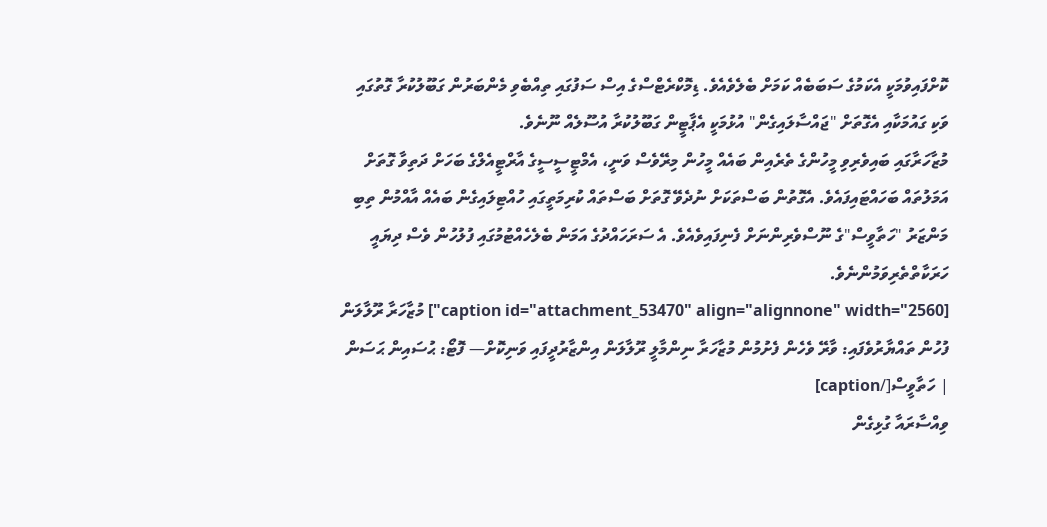ކޮށްފައިވުމަކީ އެކަމުގެ ސަބަބެއް ކަމަށް ބެލެވެއެވެ. ޑިމޮކްރެޓްސްގެ އިސް ސަފުގައި ތިއްބެވި މެންބަރުން ގަބޫލުކުރާ ގޮތުގައި ވަކި ގައުމަކާއި އެގޮތަށް "ޖައްސާލައިގެން" އުޅުމަކީ އެޕާޓީން ގަބޫލުކުރާ އުސޫލެއް ނޫނެވެ.
މުޒާހަރާގައި ބައިވެރިވި މީހުންގެ ތެރެއިން ބައެއް މީހުން މިރޭވެސް ވަނީ، އެމްޓީސީސީގެ އާރްޓީއެލްގެ ބަހަށް ދަތިވާ ގޮތަށް އަމަލުތައް ބަހައްޓައިފައެވެ. އެގޮތުން ބަސްތަކަށް ނުދެވޭ ގޮތަށް ބަސްތައް ކުރިމަތީގައި ހުއްޓިލައިގެން ބައެއް އާއްމުން ތިބި މަންޒަރު "ހަތާވީސް"ގެ ނޫސްވެރިންނަށް ފެނިފައިވެއެވެ. އެ ސަރަހައްދުގެ އަމަން ބެލެހެއްޓުމުގައި ފުލުހުން ވެސް ދިޔައީ ހަރަކާތްތެރިވަމުންނެވެ.
[caption id="attachment_53470" align="alignnone" width="2560"] މުޒާހަރާ ރޫލާލަން ފުހުން ތައްޔާރުވެފައި: ވާރޭ ވެހެން ފެށުމުން މުޒާހަރާ ނިންމާލީ ރޫލާލަން އިންޒާރުދީފައި ވަނިކޮށް— ފޮޓޯ: ޙުސައިން ޙަސަން | ހަތާވީސް[/caption]
ވިއްސާރައާ ގުޅިގެން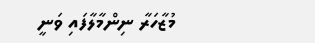މުޒާހަރާ ނިންމާލާފައި ވަނީ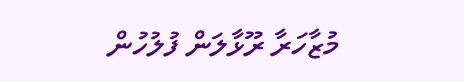މުޒާހަރާ ރޫޅާލަން ފުލުހުން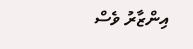އިންޒާރު ވެސް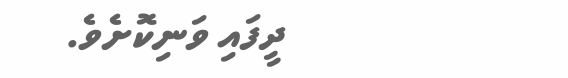ދީފައި ވަނިކޮށެވެ.